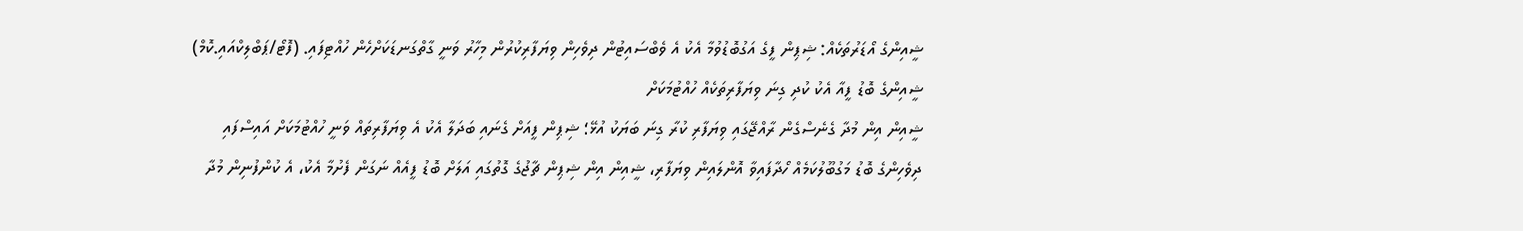ޝީއިންގެ އޯޑަރުތަކެއް: ޝިޕިން ފީގެ އަގުބޮޑުވުމާ އެކު އެ ވެބްސައިޓުން ދިވެހިން ވިޔަފާރިކުރުން މިހާރު ވަނީ ގާތްގަނޑަކަށްހެން ހުއްޓިފައި. (ފޮޓޯ/ޕަބްލިކްއައި.ކޮމް)
ޝީއިންގެ ބޮޑު ފީއާ އެކު ކުދި ގިނަ ވިޔަފާރިތަކެއް ހުއްޓުމަކަށް
ޝީއިން އިން މުދާ ގެނެސްގެން ރާއްޖޭގައި ވިޔަފާރި ކުރާ ގިނަ ބަޔަކު އުޅޭ؛ ޝިޕިން ފީއަށް ގެނައި ބަދަލާ އެކު އެ ވިޔަފާރިތައް ވަނީ ހުއްޓުމަކަށް އައިސްފައި
ދިވެހިންގެ ބޮޑު މަގުބޫލުކަމެއް ހޯދާފައިވާ އޮންލައިން ވިޔަފާރި، ޝީއިން އިން ޝިޕިން ޗާޖުގެ ގޮތުގައި އަލަށް ބޮޑު ފީއެއް ނަގަން ފެށުމާ އެކު، އެ ކުންފުނިން މުދާ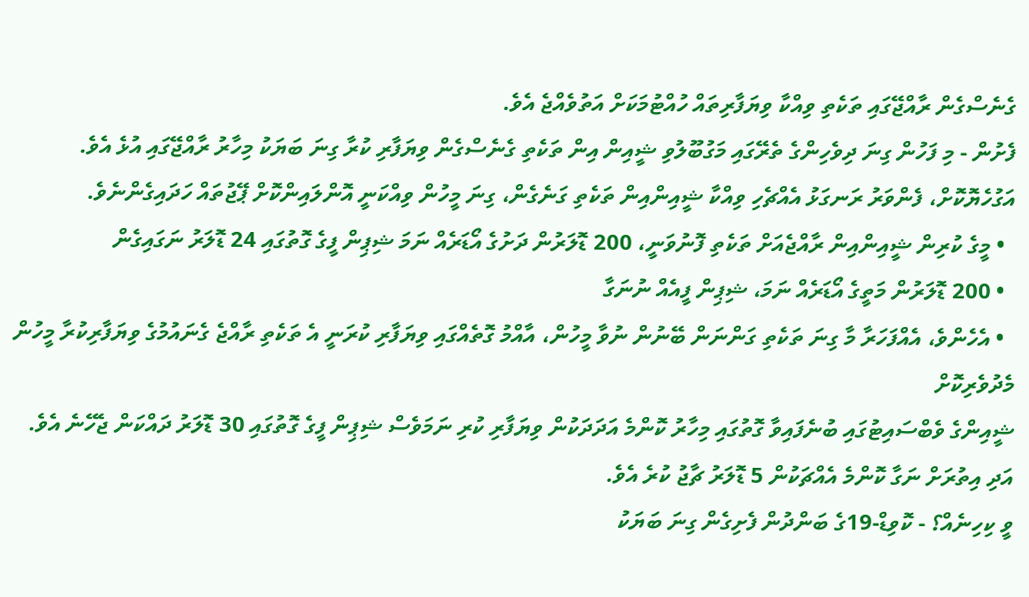ގެނެސްގެން ރާއްޖޭގައި ތަކެތި ވިއްކާ ވިޔަފާރިތައް ހުއްޓުމަކަށް އަތުވެއްޖެ އެވެ.
ފެށުން - މި ފަހުން ގިނަ ދިވެހިންގެ ތެރޭގައި މަގުބޫލުވި ޝީއިން އިން ތަކެތި ގެނެސްގެން ވިޔަފާރި ކުރާ ގިނަ ބަޔަކު މިހާރު ރާއްޖޭގައި އުޅެ އެވެ. އަގުހެޔޮކޮށް، ފެންވަރު ރަނގަޅު އެއްޗެހި ވިއްކާ ޝީއިންއިން ތަކެތި ގަނެގެން، ގިނަ މީހުން ވިއްކަނީ އޮންލައިންކޮށް ޕޭޖުތައް ހަދައިގެންނެވެ.
  • މީގެ ކުރިން ޝީއިންއިން ރާއްޖެއަށް ތަކެތި ފޮނުވަނީ، 200 ޑޮލަރުން ދަށުގެ އޯޑަރެއް ނަމަ ޝިޕިން ފީގެ ގޮތުގައި 24 ޑޮލަރު ނަގައިގެން
  • 200 ޑޮލަރުން މަތީގެ އޯޑަރެއް ނަމަ، ޝިޕިން ފީއެއް ނުނަގާ
  • އެހެންވެ، އެއްފަހަރާ މާ ގިނަ ތަކެތި ގަންނަން ބޭނުން ނުވާ މީހުން، އާއްމު ގޮތެއްގައި ވިޔަފާރި ކުރަނީ އެ ތަކެތި ރާއްޖެ ގެނައުމުގެ ވިޔަފާރިކުރާ މީހުން މެދުވެރިކޮށް
ޝީއިންގެ ވެބްސައިޓުގައި ބުނެފައިވާ ގޮތުގައި މިހާރު ކޮންމެ އަދަދަކުން ވިޔަފާރި ކުރި ނަމަވެސް ޝިޕިން ފީގެ ގޮތުގައި 30 ޑޮލަރު ދައްކަން ޖެހޭނެ އެވެ. އަދި އިތުރަށް ނަގާ ކޮންމެ އެއްޗަކުން 5 ޑޮލަރު ޗާޖު ކުރެ އެވެ.
ވީ ކިހިނެއް؟ - ކޮވިޑް-19ގެ ބަންދުން ފެށިގެން ގިނަ ބަޔަކު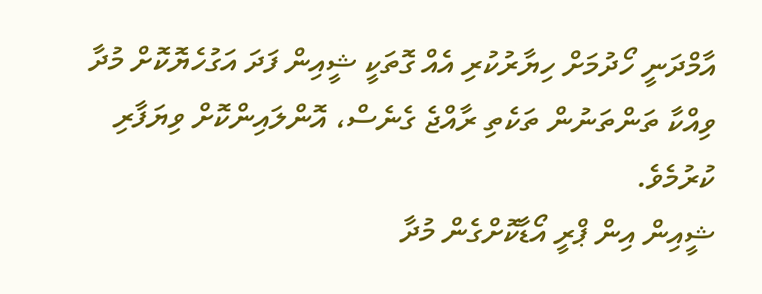އާމްދަނީ ހޯދުމަށް ހިޔާރުކުރި އެއް ގޮތަކީ ޝީއިން ފަދަ އަގުހެޔޮކޮށް މުދާ ވިއްކާ ތަންތަނުން ތަކެތި ރާއްޖެ ގެނެސް، އޮންލައިންކޮށް ވިޔަފާރި ކުރުމެވެ.
ޝީއިން އިން ޕްރީ އޯޑާކޮށްގެން މުދާ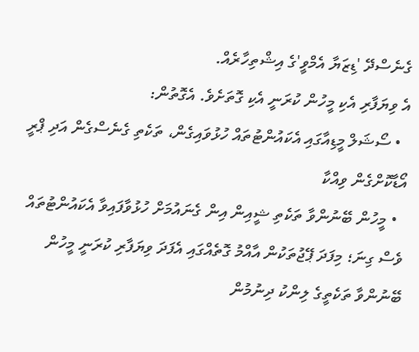ގެނެސްދޭ 'ޑިޒަޔާ އެމްވީ'ގެ އިޝްތިހާރެއް.
އެ ވިޔަފާރި އެކި މީހުން ކުރަނީ އެކި ގޮތަށެވެ. އެގޮތުން:
  • ސޯޝަލް މީޑިއާގައި އެކައުންޓުތައް ހުޅުވައިގެން، ތަކެތި ގެނެސްގެން އަދި ޕްރީ އޯޑާކޮށްގެން ވިއްކާ
  • މީހުން ބޭނުންވާ ތަކެތި ޝީއިން އިން ގެނައުމަށް ހުޅުވާފައިވާ އެކައުންޓުތައް ވެސް ގިނަ؛ މިފަދަ ޕޭޖުތަކުން އާއްމު ގޮތެއްގައި އެފަދަ ވިޔަފާރި ކުރަނީ މީހުން ބޭނުންވާ ތަކެތީގެ ލިންކު ދިނުމުން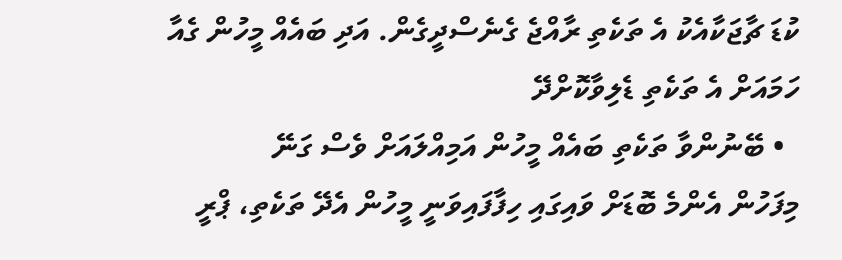ކުޑަ ޗާޖަކާއެކު އެ ތަކެތި ރާއްޖެ ގެނެސްދީގެން. އަދި ބައެއް މީހުން ގެއާ ހަމައަށް އެ ތަކެތި ޑެލިވާކޮށްދޭ
  • ބޭނުންވާ ތަކެތި ބައެއް މީހުން އަމިއްލައަށް ވެސް ގަނޭ
މިފަހުން އެންމެ ބޮޑަށް ވައިގައި ހިފާފައިވަނީ މީހުން އެދޭ ތަކެތި، ޕްރީ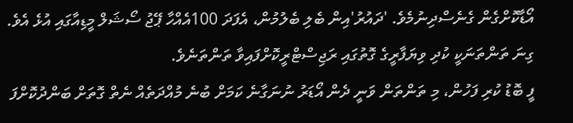އޯޑާކޮށްގެން ގެނެސްދިނުމެވެ. 'ދައުރު'އިން ބެލި ބެލުމުން، އެފަދަ 100އެއްހާ ޕޭޖު ސޯޝަލް މީޑިއާގައި އުޅެ އެވެ. ގިނަ ތަންތަނަކީ ކުދި ވިޔަފާރީގެ ގޮތުގައި ރަޖިސްޓްރީކޮށްފައިވާ ތަންތަނެވެ.
ފީ ބޮޑު ކުރި ފަހުން، މި ތަންތަން ވަނީ ދެން އޯޑަރު ނުނަގާނެ ކަމަށް ބުނެ މުއްދަތެއް ނެތް ގޮތަށް ބަންދުކޮށްފަ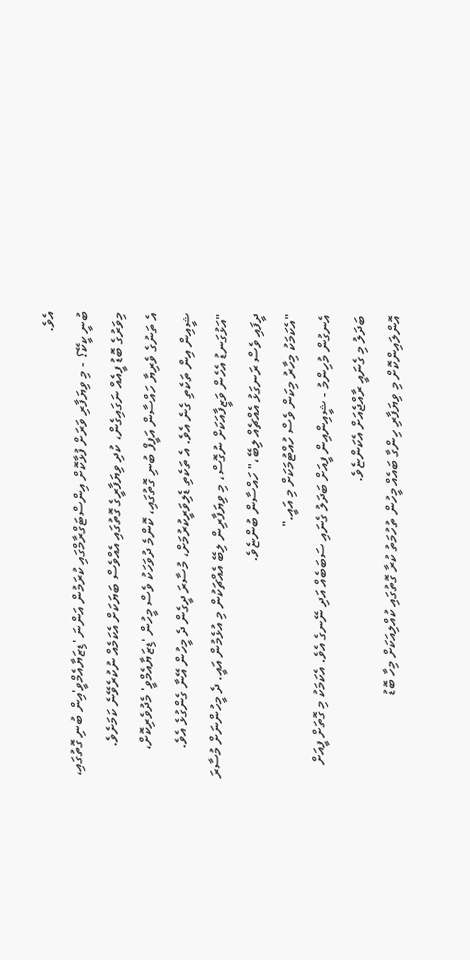އެވެ.
ބުނީ ކީކޭ؟ - މި ވިޔަފާރި ވަރަށް ފުޅާކޮށް އިންސްޓަގްރާމްގައި ކުރަމުން އަންނަ 'ޑިޒަޔާއެމްވީ'އިން ބުނި ގޮތުގައި، މިވަރުގެ ބޮޑު ފީއެއް ނަގައިގެން، ކުދި ވިޔަފާރީގެ ގޮތުގައި އެއްވެސް ބަޔަކަށް އެކަމެއް ނުކުރެވޭނެ ކަމަށެވެ.
އެ ތަނުގެ ވެރިޔާ ހައްސާން އަފީފް ބުނި ގޮތުގައި، ކޮންމެ ދުވަހަކު ވެސް މީހުން 'ޑިޒަޔާއެމްވީ' މެދުވެރިކޮށް، ޝީއިން އިން ތަކެތި ގެނެ އެވެ. އެ ތަކެތި ޑެލިވަރީކުރުމަށް، މުސާރަ ދީގެން ދެ މީހުން އޭނާ ގެންގުޅެ އެވެ.
"އަޅުގަނޑު އެހެން ވަޒީފާއަކަށް ނުގޮސް، މި ވިޔަފާރިން ލިބޭ އެއްޗަކުން މި އުޅެމުން އައީ. ދެ މީހުންނަށް މުސާރަ ދީފައި ވެސް ރަނގަޅު އެއްޗެއް ލިބޭ،" ހައްސާން ބުންޏެވެ.
"އެކަމަކު މިހާރު މިކަން ވެސް ހުއްޓުމަކަށް މި އައީ."
އެނގުން މުހިންމު - ޝީއިންއިން ފީއަށް ބަދަލު ގެނައި ސަބަބެއް އަދި ނޭނގެ އެވެ. އެކަމަކު މި ގޮތަށް ފީއަށް ބަދަލު މި ގެނައީ ރާއްޖެއަށް އެކަންޏެވެ.
އޮންލައިންކޮށް މި ވިޔަފާރި ހިންގާ ބައެއް މީހުން ތުހުމަތު ކުރާ ގޮތުގައި ކުއްލިއަކަށް މިހާ ބޮޑު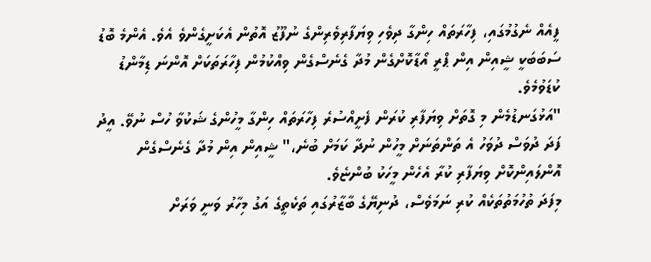ފީއެއް ނެގުމުގައި، ފިހާރަތައް ހިންގާ ދިވެހި ވިޔަފާރިވެރިންގެ ނުފޫޒު އޮތުން އެކަށީގެންވެ އެވެ. އެންމެ ބޮޑު ސަބަބަކީ ޝީއިން އިން ޕްރީ އޯޑާކޮށްގެން މުދާ ގެނެސްގެން ވިއްކުމުން ފިހާރަތަކަށް އޮންނަ ޑިމާންޑު ކުޑަވުމެވެ.
"އަޅުގަނޑުމެން މި ގޮތަށް ވިޔަފާރި ކުރަން ފެށީއްސުރެ ފިހާރަތައް ހިންގާ މީހުންގެ ޝަކުވާ ހުސް ނުވޭ. އީދު ފަދަ ދުވަސް ދުވަހު އެ ތަންތަނަށް މީހުން ނުދާ ކަމަށް ބުނެ،" ޝީއިން އިން މުދާ ގެނެސްގެން އޮންލައިންކޮށް ވިޔަފާރި ކުރާ އެހެން މީހަކު ބުންޏެވެ.
މިފަދަ ތުހުމަތުތަކެއް ކުރި ނަމަވެސް، ދުނިޔޭގެ ބާޒާރުގައި ތަކެތީގެ އަގު މިހާރު ވަނީ ވަރަށް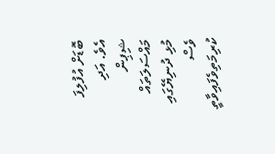ބޮޑަށް އުފުލިފަ އެވެ. އަދި ޝިޕިން މައްސަލަތައް މުޅި ދުނިޔޭގައި ވެސް ކުރިމަތިވެފައިވާތީ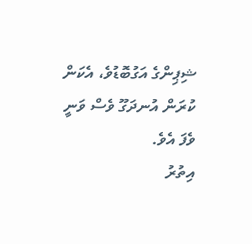ޝިޕިންގެ އަގުބޮޑުވެ، އެކަން ކުރަން އުނދަގޫ ވެސް ވަނީ ވެފަ އެވެ.
އިތުރު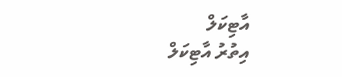އާޓިކަލް
އިތުރު އާޓިކަލް